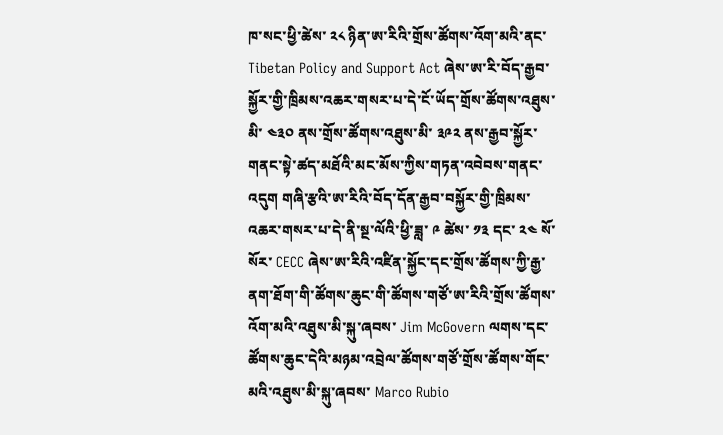ཁ་སང་ཕྱི་ཚེས་ ༢༨ ཉིན་ཨ་རིའི་གྲོས་ཚོགས་འོག་མའི་ནང་ Tibetan Policy and Support Act ཞེས་ཨ་རི་བོད་རྒྱབ་སྐྱོར་གྱི་ཁྲིམས་འཆར་གསར་པ་དེ་ངོ་ཡོད་གྲོས་ཚོགས་འཐུས་མི་ ༤༣༠ ནས་གྲོས་ཚོགས་འཐུས་མི་ ༣༩༢ ནས་རྒྱབ་སྐྱོར་གནང་སྟེ་ཚད་མཐོའི་མང་མོས་ཀྱིས་གཏན་འབེབས་གནང་འདུག གཞི་རྩའི་ཨ་རིའི་བོད་དོན་རྒྱབ་བསྐྱོར་གྱི་ཁྲིམས་འཆར་གསར་པ་དེ་ནི་སྔ་ལོའི་ཕྱི་ཟླ་ ༩ ཚེས་ ༡༣ དང་ ༢༤ སོ་སོར་ CECC ཞེས་ཨ་རིའི་འཛིན་སྐྱོང་དང་གྲོས་ཚོགས་ཀྱི་རྒྱ་ནག་ཐོག་གི་ཚོགས་ཆུང་གི་ཚོགས་གཙོ་ཨ་རིའི་གྲོས་ཚོགས་འོག་མའི་འཐུས་མི་སྐུ་ཞབས་ Jim McGovern ལགས་དང་ཚོགས་ཆུང་དེའི་མཉམ་འབྲེལ་ཚོགས་གཙོ་གྲོས་ཚོགས་གོང་མའི་འཐུས་མི་སྐུ་ཞབས་ Marco Rubio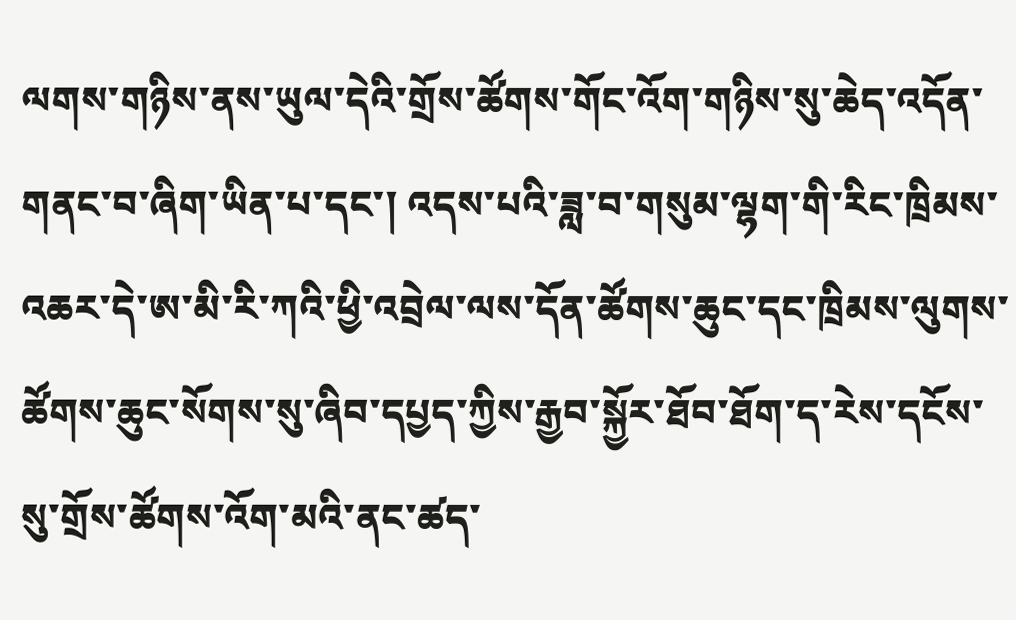ལགས་གཉིས་ནས་ཡུལ་དེའི་གྲོས་ཚོགས་གོང་འོག་གཉིས་སུ་ཆེད་འདོན་གནང་བ་ཞིག་ཡིན་པ་དང་། འདས་པའི་ཟླ་བ་གསུམ་ལྷག་གི་རིང་ཁྲིམས་འཆར་དེ་ཨ་མི་རི་ཀའི་ཕྱི་འབྲེལ་ལས་དོན་ཚོགས་ཆུང་དང་ཁྲིམས་ལུགས་ཚོགས་ཆུང་སོགས་སུ་ཞིབ་དཔྱད་ཀྱིས་རྒྱབ་སྐྱོར་ཐོབ་ཐོག་ད་རེས་དངོས་སུ་གྲོས་ཚོགས་འོག་མའི་ནང་ཚད་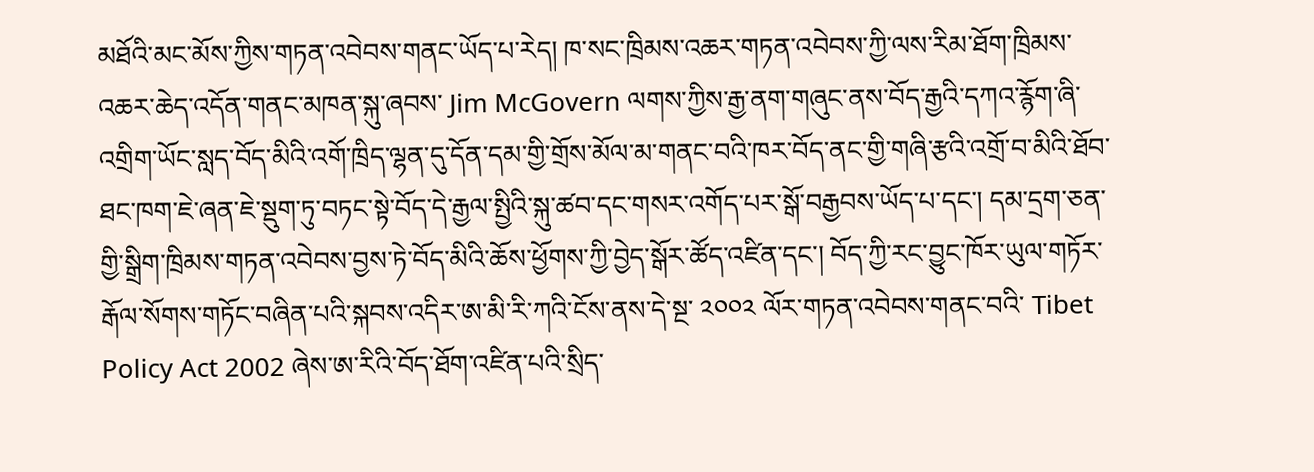མཐོའི་མང་མོས་ཀྱིས་གཏན་འབེབས་གནང་ཡོད་པ་རེད། ཁ་སང་ཁྲིམས་འཆར་གཏན་འབེབས་ཀྱི་ལས་རིམ་ཐོག་ཁྲིམས་འཆར་ཆེད་འདོན་གནང་མཁན་སྐུ་ཞབས་ Jim McGovern ལགས་ཀྱིས་རྒྱ་ནག་གཞུང་ནས་བོད་རྒྱའི་དཀའ་རྙོག་ཞི་འགྲིག་ཡོང་སླད་བོད་མིའི་འགོ་ཁྲིད་ལྷན་དུ་དོན་དམ་གྱི་གྲོས་མོལ་མ་གནང་བའི་ཁར་བོད་ནང་གྱི་གཞི་རྩའི་འགྲོ་བ་མིའི་ཐོབ་ཐང་ཁག་ཇེ་ཞན་ཇེ་སྡུག་ཏུ་བཏང་སྟེ་བོད་དེ་རྒྱལ་སྤྱིའི་སྐུ་ཚབ་དང་གསར་འགོད་པར་སྒོ་བརྒྱབས་ཡོད་པ་དང་། དམ་དྲག་ཅན་གྱི་སྒྲིག་ཁྲིམས་གཏན་འབེབས་བྱས་ཏེ་བོད་མིའི་ཆོས་ཕྱོགས་ཀྱི་བྱེད་སྒོར་ཚོད་འཛིན་དང་། བོད་ཀྱི་རང་བྱུང་ཁོར་ཡུལ་གཏོར་རྒོལ་སོགས་གཏོང་བཞིན་པའི་སྐབས་འདིར་ཨ་མི་རི་ཀའི་ངོས་ནས་དེ་སྔ་ ༢༠༠༢ ལོར་གཏན་འབེབས་གནང་བའི་ Tibet Policy Act 2002 ཞེས་ཨ་རིའི་བོད་ཐོག་འཛིན་པའི་སྲིད་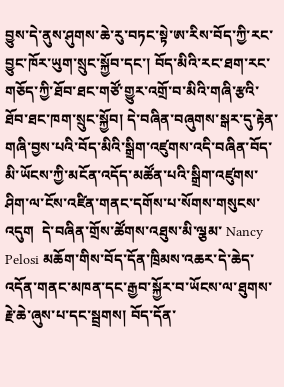བྱུས་དེ་ནུས་ཤུགས་ཆེ་རུ་བཏང་སྟེ་ཨ་རིས་བོད་ཀྱི་རང་བྱུང་ཁོར་ཡུག་སྲུང་སྐྱོབ་དང་། བོད་མིའི་རང་ཐག་རང་གཅོད་ཀྱི་ཐོབ་ཐང་གཙོ་གྱུར་འགྲོ་བ་མིའི་གཞི་རྩའི་ཐོབ་ཐང་ཁག་སྲུང་སྐྱོབ། དེ་བཞིན་བཞུགས་སྒར་དུ་རྟེན་གཞི་བྱས་པའི་བོད་མིའི་སྒྲིག་འཛུགས་འདི་བཞིན་བོད་མི་ཡོངས་ཀྱི་མངོན་འདོད་མཚོན་པའི་སྒྲིག་འཛུགས་ཤིག་ལ་ངོས་འཛིན་གནང་དགོས་པ་སོགས་གསུངས་འདུག  དེ་བཞིན་གྲོས་ཚོགས་འཐུས་མི་ལྕམ་ Nancy Pelosi མཆོག་གིས་བོད་དོན་ཁྲིམས་འཆར་དེ་ཆེད་འདོན་གནང་མཁན་དང་རྒྱབ་སྐྱོར་བ་ཡོངས་ལ་ཐུགས་རྗེ་ཆེ་ཞུས་པ་དང་སྦྲགས། བོད་དོན་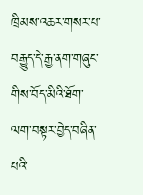ཁྲིམས་འཆར་གསར་པ་བརྒྱུད་དེ་རྒྱ་ནག་གཞུང་གིས་བོད་མིའི་ཐོག་ལག་བསྟར་བྱེད་བཞིན་པའི་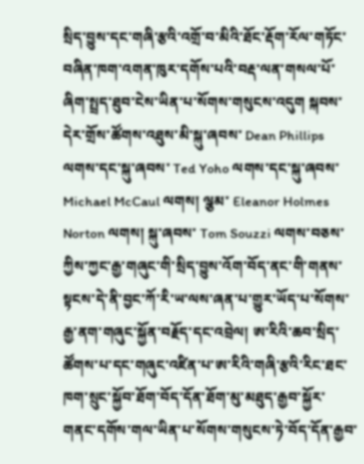སྲིད་བྱུས་དང་གཞི་རྩའི་འགྲོ་བ་མིའི་ཐོང་རྡོག་རོལ་གཏོང་བཞིན་ཁག་འགན་ཁུར་དགོས་པའི་བརྡ་ལན་གསལ་པོ་ཞིག་སྤྲད་ཐུབ་ངེས་ཡིན་པ་སོགས་གསུངས་འདུག སྐབས་དེར་གྲོས་ཚོགས་འཐུས་མི་སྐུ་ཞབས་ Dean Phillips ལགས་དང་སྐུ་ཞབས་ Ted Yoho ལགས་དང་སྐུ་ཞབས་ Michael McCaul ལགས། ལྕམ་ Eleanor Holmes Norton ལགས། སྐུ་ཞབས་ Tom Souzzi ལགས་བཅས་ཀྱིས་ཀྱང་རྒྱ་གཞུང་གི་སྲིད་བྱུས་འོག་བོད་ནང་གི་གནས་སྟངས་དེ་ནི་བྱང་ཀོ་རི་ཡ་ལས་ཞན་པ་གྱུར་ཡོད་པ་སོགས་རྒྱ་ནག་གཞུང་སྐྱོན་བརྗོད་དང་འབྲེལ། ཨ་རིའི་ཆབ་སྲིད་ཚོགས་པ་དང་གཞུང་འཛིན་པ་ཨ་རིའི་གཞི་རྩའི་རིང་ཐང་ཁག་སྲུང་སྐྱོབ་ཐོག་བོད་དོན་ཐོག་མུ་མཐུད་རྒྱབ་སྐྱོར་གནང་དགོས་གལ་ཡིན་པ་སོགས་གསུངས་ཏེ་བོད་དོན་རྒྱབ་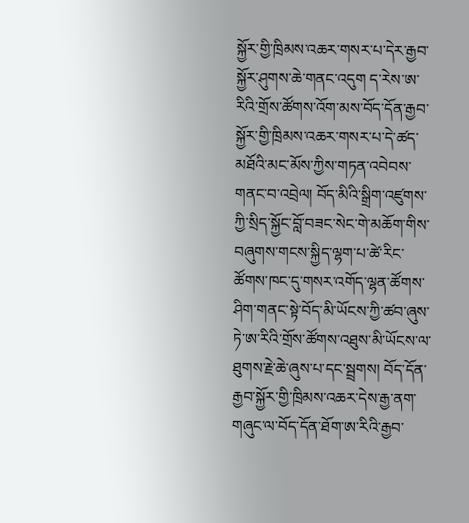སྐྱོར་གྱི་ཁྲིམས་འཆར་གསར་པ་དེར་རྒྱབ་སྐྱོར་ཤུགས་ཆེ་གནང་འདུག ད་རེས་ཨ་རིའི་གྲོས་ཚོགས་འོག་མས་བོད་དོན་རྒྱབ་སྐྱོར་གྱི་ཁྲིམས་འཆར་གསར་པ་དེ་ཚད་མཐོའི་མང་མོས་ཀྱིས་གཏན་འབེབས་གནང་བ་འབྲེལ། བོད་མིའི་སྒྲིག་འཛུགས་ཀྱི་སྲིད་སྐྱོང་བློ་བཟང་སེང་གེ་མཆོག་གིས་བཞུགས་གངས་སྐྱིད་ལྷག་པ་ཚེ་རིང་ཚོགས་ཁང་དུ་གསར་འགོད་ལྷན་ཚོགས་ཤིག་གནང་སྟེ་བོད་མི་ཡོངས་ཀྱི་ཚབ་ཞུས་ཏེ་ཨ་རིའི་གྲོས་ཚོགས་འཐུས་མི་ཡོངས་ལ་ཐུགས་རྗེ་ཆེ་ཞུས་པ་དང་སྦྲགས། བོད་དོན་རྒྱབ་སྐྱོར་གྱི་ཁྲིམས་འཆར་དེས་རྒྱ་ནག་གཞུང་ལ་བོད་དོན་ཐོག་ཨ་རིའི་རྒྱབ་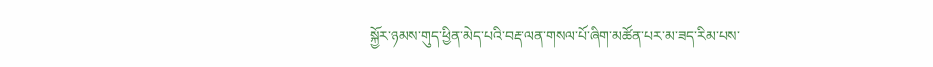སྐྱོར་ཉམས་གུད་ཕྱིན་མེད་པའི་བརྡ་ལན་གསལ་པོ་ཞིག་མཚོན་པར་མ་ཟད་རིམ་པས་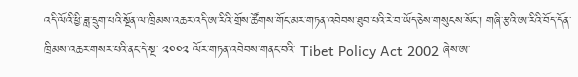འདི་ལོའི་ཕྱི་ཟླ་དྲུག་པའི་སྔོན་ལ་ཁྲིམས་འཆར་འདི་ཨ་རིའི་གྲོས་ཚོགས་གོང་མར་གཏན་འབེབས་ཐུབ་པའི་རེ་བ་ཡོད་ཅེས་གསུངས་སོང་། གཞི་རྩའི་ཨ་རིའི་བོད་དོན་ཁྲིམས་འཆར་གསར་པའི་ནང་དེ་སྔ་ ༢༠༠༢ ལོར་གཏན་འབེབས་གནང་བའི་ Tibet Policy Act 2002 ཞེས་ཨ་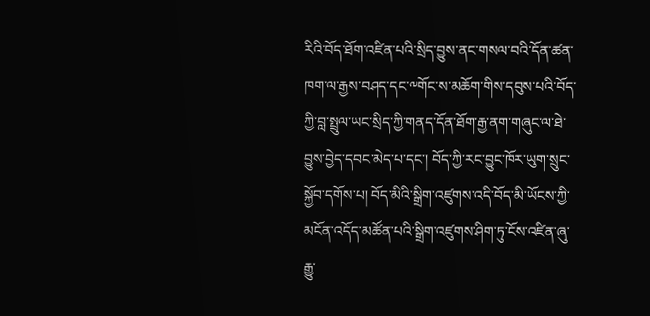རིའི་བོད་ཐོག་འཛིན་པའི་སྲིད་བྱུས་ནང་གསལ་བའི་དོན་ཚན་ཁག་ལ་རྒྱས་བཤད་དང་༸གོང་ས་མཆོག་གིས་དབུས་པའི་བོད་ཀྱི་བླ་སྤྲུལ་ཡང་སྲིད་ཀྱི་གནད་དོན་ཐོག་རྒྱ་ནག་གཞུང་ལ་ཐེ་བྱུས་བྱེད་དབང་མེད་པ་དང་། བོད་ཀྱི་རང་བྱུང་ཁོར་ཡུག་སྲུང་སྐྱོབ་དགོས་པ། བོད་མིའི་སྒྲིག་འཛུགས་འདི་བོད་མི་ཡོངས་ཀྱི་མངོན་འདོད་མཚོན་པའི་སྒྲིག་འཛུགས་ཤིག་ཏུ་ངོས་འཛིན་ཞུ་རྒྱུ་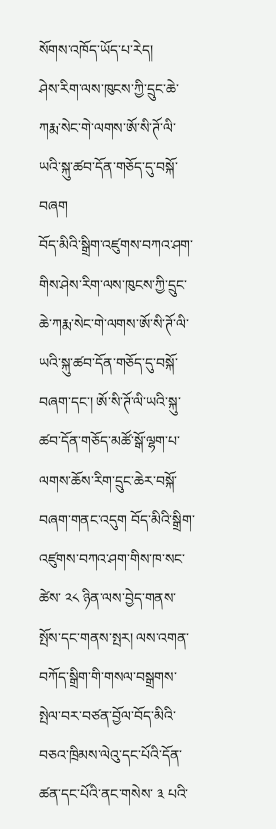སོགས་འཁོད་ཡོད་པ་རེད།
ཤེས་རིག་ལས་ཁུངས་ཀྱི་དྲུང་ཆེ་ཀརྨ་སེང་གེ་ལགས་ཨོ་སི་ཊོ་ལི་ཡའི་སྐུ་ཚབ་དོན་གཅོད་དུ་བསྐོ་བཞག
བོད་མིའི་སྒྲིག་འཛུགས་བཀའ་ཤག་གིས་ཤེས་རིག་ལས་ཁུངས་ཀྱི་དྲུང་ཆེ་ཀརྨ་སེང་གེ་ལགས་ཨོ་སི་ཊོ་ལི་ཡའི་སྐུ་ཚབ་དོན་གཅོད་དུ་བསྐོ་བཞག་དང་། ཨོ་སི་ཊོ་ལི་ཡའི་སྐུ་ཚབ་དོན་གཅོད་མཚོ་སྒོ་ལྷག་པ་ལགས་ཆོས་རིག་དྲུང་ཆེར་བསྐོ་བཞག་གནང་འདུག བོད་མིའི་སྒྲིག་འཛུགས་བཀའ་ཤག་གིས་ཁ་སང་ཚེས་ ༢༨ ཉིན་ལས་བྱེད་གནས་སྤོས་དང་གནས་སྤར། ལས་འགན་བཀོད་སྒྲིག་གི་གསལ་བསྒྲགས་སྤེལ་བར་བཙན་བྱོལ་བོད་མིའི་བཅའ་ཁྲིམས་ལེའུ་དང་པོའི་དོན་ཚན་དང་པོའི་ནང་གསེས་ ༣ པའི་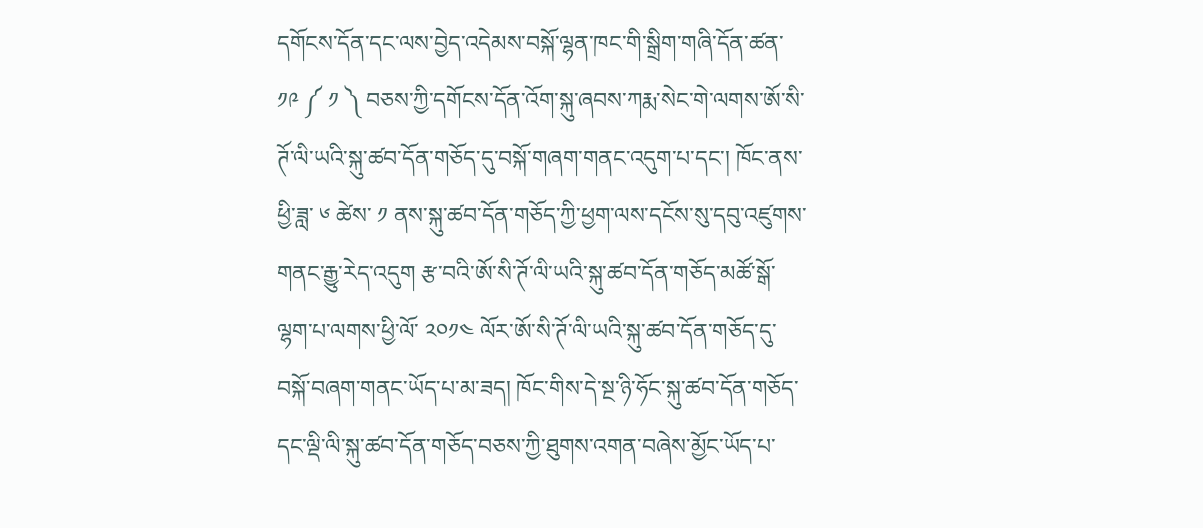དགོངས་དོན་དང་ལས་བྱེད་འདེམས་བསྐོ་ལྷན་ཁང་གི་སྒྲིག་གཞི་དོན་ཚན་ ༡༩ ༼ ༡ ༽ བཅས་ཀྱི་དགོངས་དོན་འོག་སྐུ་ཞབས་ཀརྨ་སེང་གེ་ལགས་ཨོ་སི་ཊོ་ལི་ཡའི་སྐུ་ཚབ་དོན་གཅོད་དུ་བསྐོ་གཞག་གནང་འདུག་པ་དང་། ཁོང་ནས་ཕྱི་ཟླ་ ༦ ཚེས་ ༡ ནས་སྐུ་ཚབ་དོན་གཅོད་ཀྱི་ཕྱག་ལས་དངོས་སུ་དབུ་འཛུགས་གནང་རྒྱུ་རེད་འདུག རྩ་བའི་ཨོ་སི་ཊོ་ལི་ཡའི་སྐུ་ཚབ་དོན་གཅོད་མཚོ་སྒོ་ལྷག་པ་ལགས་ཕྱི་ལོ་ ༢༠༡༤ ལོར་ཨོ་སི་ཊོ་ལི་ཡའི་སྐུ་ཚབ་དོན་གཅོད་དུ་བསྐོ་བཞག་གནང་ཡོད་པ་མ་ཟད། ཁོང་གིས་དེ་སྔ་ཉི་ཧོང་སྐུ་ཚབ་དོན་གཅོད་དང་ལྡི་ལི་སྐུ་ཚབ་དོན་གཅོད་བཅས་ཀྱི་ཐུགས་འགན་བཞེས་མྱོང་ཡོད་པ་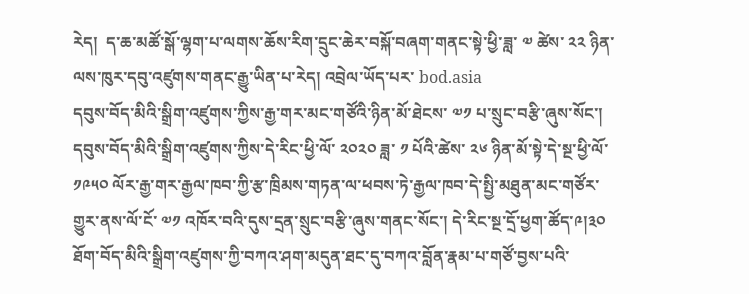རེད།  ད་ཆ་མཚོ་སྒོ་ལྷག་པ་ལགས་ཆོས་རིག་དྲུང་ཆེར་བསྐོ་བཞག་གནང་སྟེ་ཕྱི་ཟླ་ ༧ ཚེས་ ༢༢ ཉིན་ལས་ཁུར་དབུ་འཛུགས་གནང་རྒྱུ་ཡིན་པ་རེད། འབྲེལ་ཡོད་པར་ bod.asia
དབུས་བོད་མིའི་སྒྲིག་འཛུགས་ཀྱིས་རྒྱ་གར་མང་གཙོའི་ཉིན་མོ་ཐེངས་ ༧༡ པ་སྲུང་བརྩི་ཞུས་སོང་།
དབུས་བོད་མིའི་སྒྲིག་འཛུགས་ཀྱིས་དེ་རིང་ཕྱི་ལོ་ ༢༠༢༠ ཟླ་ ༡ པོའི་ཚེས་ ༢༦ ཉིན་མོ་སྟེ་དེ་སྔ་ཕྱི་ལོ་ ༡༩༥༠ ལོར་རྒྱ་གར་རྒྱལ་ཁབ་ཀྱི་རྩ་ཁྲིམས་གཏན་ལ་ཕབས་ཏེ་རྒྱལ་ཁབ་དེ་སྤྱི་མཐུན་མང་གཙོར་གྱུར་ནས་ལོ་ངོ་ ༧༡ འཁོར་བའི་དུས་དྲན་སྲུང་བརྩི་ཞུས་གནང་སོང་། དེ་རིང་སྔ་དྲོ་ཕྱག་ཚོད་༩།༣༠ ཐོག་བོད་མིའི་སྒྲིག་འཛུགས་ཀྱི་བཀའ་ཤག་མདུན་ཐང་དུ་བཀའ་བློན་རྣམ་པ་གཙོ་བྱས་པའི་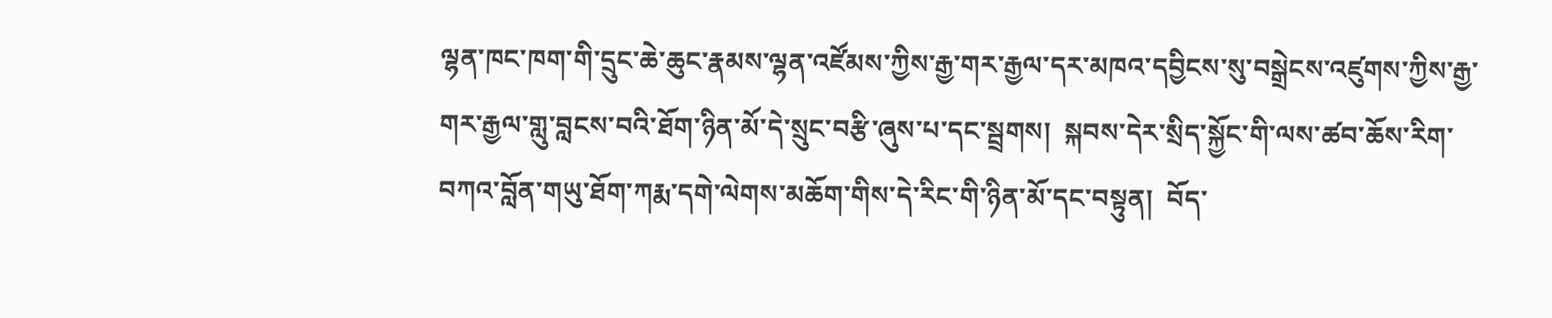ལྷན་ཁང་ཁག་གི་དྲུང་ཆེ་ཆུང་རྣམས་ལྷན་འཛོམས་ཀྱིས་རྒྱ་གར་རྒྱལ་དར་མཁའ་དབྱིངས་སུ་བསྒྲེངས་འཛུགས་ཀྱིས་རྒྱ་གར་རྒྱལ་གླུ་བླངས་བའི་ཐོག་ཉིན་མོ་དེ་སྲུང་བརྩི་ཞུས་པ་དང་སྦྲགས།  སྐབས་དེར་སྲིད་སྐྱོང་གི་ལས་ཚབ་ཆོས་རིག་བཀའ་བློན་གཡུ་ཐོག་ཀརྨ་དགེ་ལེགས་མཆོག་གིས་དེ་རིང་གི་ཉིན་མོ་དང་བསྟུན།  བོད་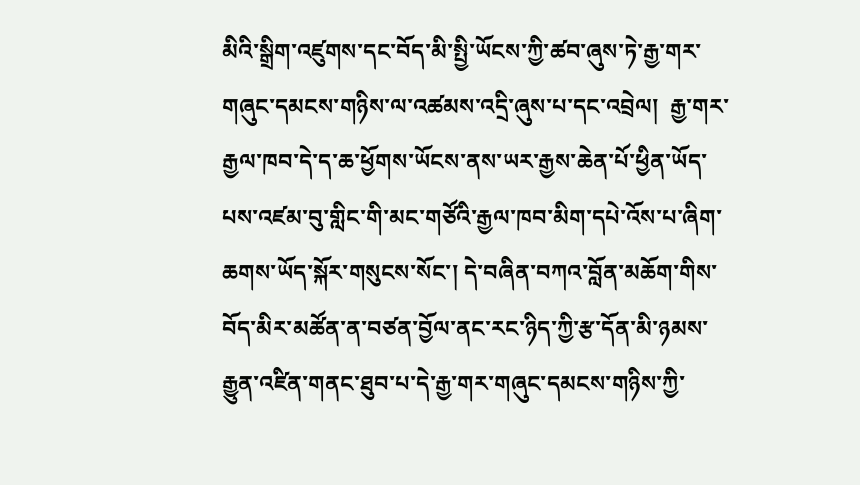མིའི་སྒྲིག་འཛུགས་དང་བོད་མི་སྤྱི་ཡོངས་ཀྱི་ཚབ་ཞུས་ཏེ་རྒྱ་གར་གཞུང་དམངས་གཉིས་ལ་འཚམས་འདྲི་ཞུས་པ་དང་འབྲེལ།  རྒྱ་གར་རྒྱལ་ཁབ་དེ་ད་ཆ་ཕྱོགས་ཡོངས་ནས་ཡར་རྒྱས་ཆེན་པོ་ཕྱིན་ཡོད་པས་འཛམ་བུ་གླིང་གི་མང་གཙོའི་རྒྱལ་ཁབ་མིག་དཔེ་འོས་པ་ཞིག་ཆགས་ཡོད་སྐོར་གསུངས་སོང་། དེ་བཞིན་བཀའ་བློན་མཆོག་གིས་བོད་མིར་མཚོན་ན་བཙན་བྱོལ་ནང་རང་ཉིད་ཀྱི་རྩ་དོན་མི་ཉམས་རྒྱུན་འཛིན་གནང་ཐུབ་པ་དེ་རྒྱ་གར་གཞུང་དམངས་གཉིས་ཀྱི་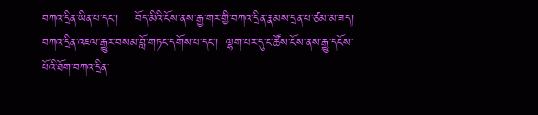བཀའ་དྲིན་ཡིན་པ་དང་།    བོད་མིའི་ངོས་ནས་རྒྱ་གར་གྱི་བཀའ་དྲིན་རྣམས་དྲན་པ་ཙམ་མ་ཟད།  བཀའ་དྲིན་འཇལ་རྒྱུར་བསམ་བློ་གཏང་དགོས་པ་དང་།  ལྷག་པར་དུ་ང་ཚོས་ངོས་ནས་རྒྱུ་དངོས་པོའི་ཐོག་བཀའ་དྲིན་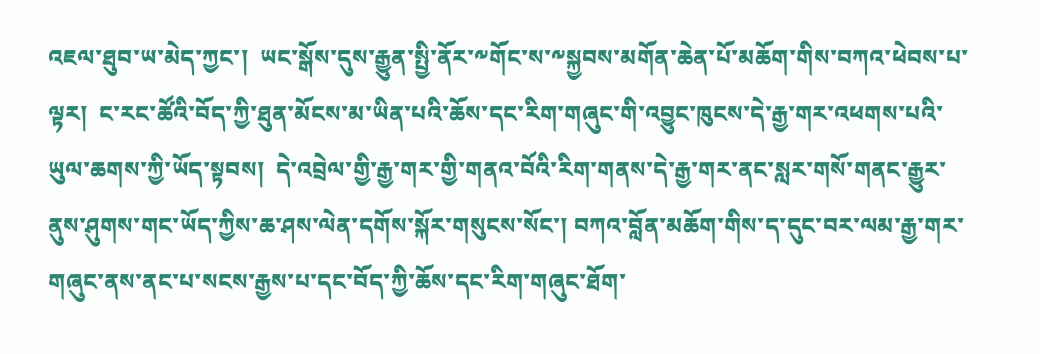འཇལ་ཐུབ་ཡ་མེད་ཀྱང་།  ཡང་སྒོས་དུས་རྒྱུན་སྤྱི་ནོར་༸གོང་ས་༸སྐྱབས་མགོན་ཆེན་པོ་མཆོག་གིས་བཀའ་ཕེབས་པ་ལྟར།  ང་རང་ཚོའི་བོད་ཀྱི་ཐུན་མོངས་མ་ཡིན་པའི་ཆོས་དང་རིག་གཞུང་གི་འབྱུང་ཁུངས་དེ་རྒྱ་གར་འཕགས་པའི་ཡུལ་ཆགས་ཀྱི་ཡོད་སྟབས།  དེ་འབྲེལ་གྱི་རྒྱ་གར་གྱི་གནའ་བོའི་རིག་གནས་དེ་རྒྱ་གར་ནང་སླར་གསོ་གནང་རྒྱུར་ནུས་ཤུགས་གང་ཡོད་ཀྱིས་ཆ་ཤས་ལེན་དགོས་སྐོར་གསུངས་སོང་། བཀའ་བློན་མཆོག་གིས་ད་དུང་བར་ལམ་རྒྱ་གར་གཞུང་ནས་ནང་པ་སངས་རྒྱས་པ་དང་བོད་ཀྱི་ཆོས་དང་རིག་གཞུང་ཐོག་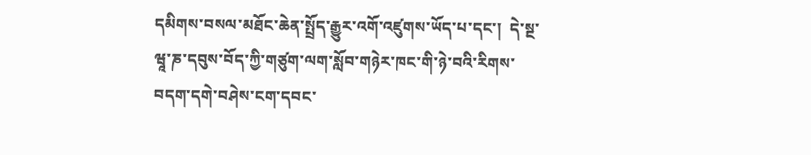དམིགས་བསལ་མཐོང་ཆེན་སྤྲོད་རྒྱུར་འགོ་འཛུགས་ཡོད་པ་དང་།  དེ་སྔ་ཝཱ་ཎ་དབུས་བོད་ཀྱི་གཙུག་ལག་སློབ་གཉེར་ཁང་གི་ཉེ་བའི་རིགས་བདག་དགེ་བཤེས་ངག་དབང་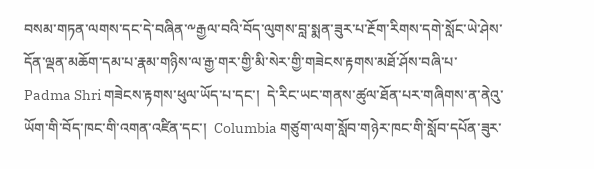བསམ་གཏན་ལགས་དང་དེ་བཞིན་༸རྒྱལ་བའི་བོད་ལུགས་བླ་སྨན་ཟུར་པ་རྔོག་རིགས་དགེ་སློང་ཡེ་ཤེས་དོན་ལྡན་མཆོག་དམ་པ་རྣམ་གཉིས་ལ་རྒྱ་གར་གྱི་མི་སེར་གྱི་གཟེངས་རྟགས་མཐོ་ཤོས་བཞི་པ་  Padma Shri གཟེངས་རྟགས་ཕུལ་ཡོད་པ་དང་།  དེ་རིང་ཡང་གནས་ཚུལ་ཐོན་པར་གཞིགས་ན་ནེའུ་ཡོག་གི་བོད་ཁང་གི་འགན་འཛིན་དང་།  Columbia གཙུག་ལག་སློབ་གཉེར་ཁང་གི་སློབ་དཔོན་ཟུར་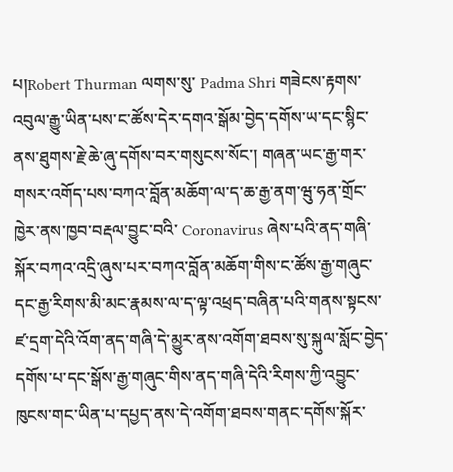པ།Robert Thurman ལགས་སུ་ Padma Shri གཟེངས་རྟགས་འབུལ་རྒྱུ་ཡིན་པས་ང་ཚོས་དེར་དགའ་སྒོམ་བྱེད་དགོས་ཡ་དང་སྙིང་ནས་ཐུགས་རྗེ་ཆེ་ཞུ་དགོས་བར་གསུངས་སོང་། གཞན་ཡང་རྒྱ་གར་གསར་འགོད་པས་བཀའ་བློན་མཆོག་ལ་ད་ཆ་རྒྱ་ནག་ཝུ་ཧན་གྲོང་ཁྱེར་ནས་ཁྱབ་བརྡལ་བྱུང་བའི་ Coronavirus ཞེས་པའི་ནད་གཞི་སྐོར་བཀའ་འདྲི་ཞུས་པར་བཀའ་བློན་མཆོག་གིས་ང་ཚོས་རྒྱ་གཞུང་དང་རྒྱ་རིགས་མི་མང་རྣམས་ལ་ད་ལྟ་འཕྲད་བཞིན་པའི་གནས་སྟངས་ཛ་དྲག་དེའི་འོག་ནད་གཞི་དེ་མྱུར་ནས་འགོག་ཐབས་སུ་སྐུལ་སློང་བྱེད་དགོས་པ་དང་སྒོས་རྒྱ་གཞུང་གིས་ནད་གཞི་དེའི་རིགས་ཀྱི་འབྱུང་ཁུངས་གང་ཡིན་པ་དཔྱད་ནས་དེ་འགོག་ཐབས་གནང་དགོས་སྐོར་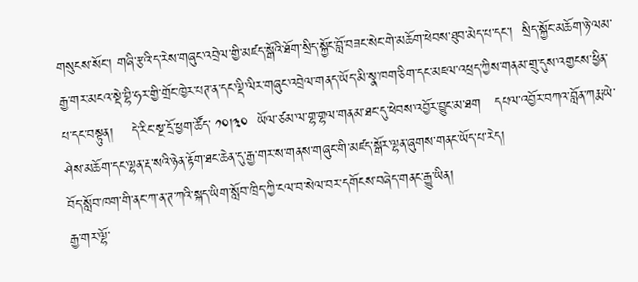གསུངས་སོང་། གཞི་རྩའི་ད་རེས་གཞུང་འབྲེལ་གྱི་མཛད་སྒོའི་ཐོག་སྲིད་སྐྱོང་བློ་བཟང་སེང་གེ་མཆོག་ཕེབས་ཐུབ་མེད་པ་དང་།  སྲིད་སྐྱོང་མཆོག་ཉེ་ལམ་རྒྱ་གར་མངའ་སྡེ་བྷི་ཧར་གྱི་གྲོང་ཁྱེར་པཊ་ན་དང་ལྡི་ལིར་གཞུང་འབྲེལ་གནད་ཡོད་མི་སྣ་ཁག་ཅིག་དང་མཇལ་འཕྲད་ཀྱིས་གནམ་གྲུ་དུས་འགྱངས་ཕྱིན་པ་དང་བསྟུན།    དེ་རིང་སྔ་དྲོ་ཕྱག་ཚོད་ ༡༠།༣༠  ཡོལ་ཙམ་ལ་གྷ་གྷལ་གནམ་ཐང་དུ་ཕེབས་འབྱོར་བྱུང་མ་ཐག   དཔལ་འབྱོར་བཀའ་བློན་ཀརྨ་ཡེ་ཤེས་མཆོག་དང་ལྷན་རྡ་སའི་ཉེན་རྟོག་ཐང་ཆེན་དུ་རྒྱ་གར་ས་གནས་གཞུང་གི་མཛད་སྒོར་ལྷན་ཞུགས་གནང་ཡོད་པ་རེད།
བོད་སློབ་ཁག་གི་ནང་ཀ་ན་ཊ་ཀའི་སྐད་ཡིག་སློབ་ཁྲིད་ཀྱི་ངལ་བ་སེལ་བར་དགོངས་བཞེད་གནང་རྒྱུ་ཡིན།
རྒྱ་གར་ལྷོ་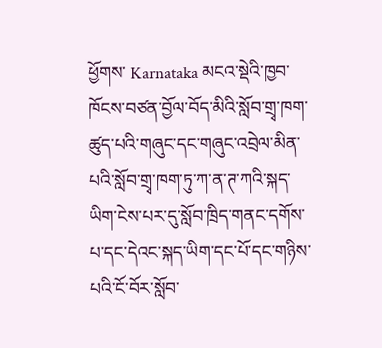ཕྱོགས་ Karnataka མངའ་སྡེའི་ཁྱབ་ཁོངས་བཙན་བྱོལ་བོད་མིའི་སློབ་གྲྭ་ཁག་ཚུད་པའི་གཞུང་དང་གཞུང་འབྲེལ་མིན་པའི་སློབ་གྲྭ་ཁག་ཏུ་ཀ་ན་ཊ་ཀའི་སྐད་ཡིག་ངེས་པར་དུ་སློབ་ཁྲིད་གནང་དགོས་པ་དང་དེའང་སྐད་ཡིག་དང་པོ་དང་གཉིས་པའི་ངོ་བོར་སློབ་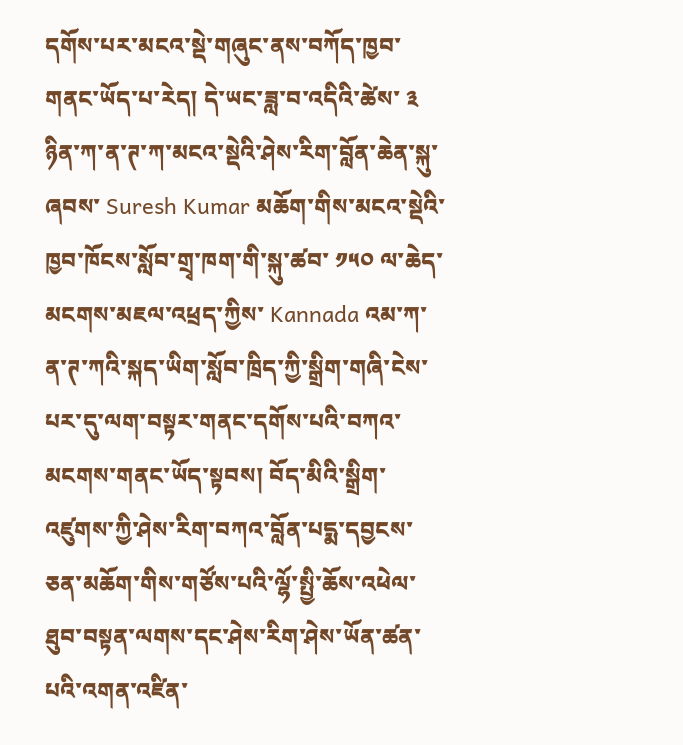དགོས་པར་མངའ་སྡེ་གཞུང་ནས་བཀོད་ཁྱབ་གནང་ཡོད་པ་རེད། དེ་ཡང་ཟླ་བ་འདིའི་ཚེས་ ༣ ཉིན་ཀ་ན་ཊ་ཀ་མངའ་སྡེའི་ཤེས་རིག་བློན་ཆེན་སྐུ་ཞབས་ Suresh Kumar མཆོག་གིས་མངའ་སྡེའི་ཁྱབ་ཁོངས་སློབ་གྲྭ་ཁག་གི་སྐུ་ཚབ་ ༡༥༠ ལ་ཆེད་མངགས་མཇལ་འཕྲད་ཀྱིས་ Kannada འམ་ཀ་ན་ཊ་ཀའི་སྐད་ཡིག་སློབ་ཁྲིད་ཀྱི་སྒྲིག་གཞི་ངེས་པར་དུ་ལག་བསྟར་གནང་དགོས་པའི་བཀའ་མངགས་གནང་ཡོད་སྟབས། བོད་མིའི་སྒྲིག་འཛུགས་ཀྱི་ཤེས་རིག་བཀའ་བློན་པདྨ་དབྱངས་ཅན་མཆོག་གིས་གཙོས་པའི་ལྷོ་སྤྱི་ཆོས་འཕེལ་ཐུབ་བསྟན་ལགས་དང་ཤེས་རིག་ཤེས་ཡོན་ཚན་པའི་འགན་འཛིན་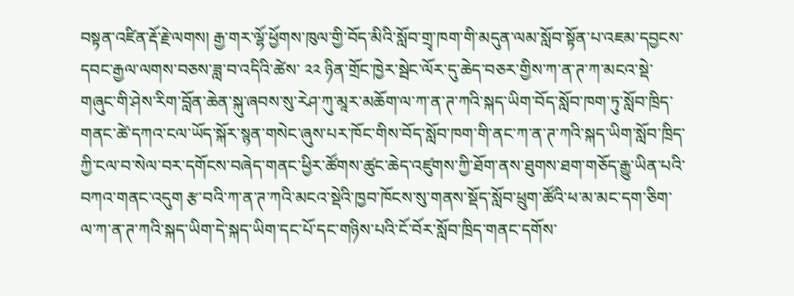བསྟན་འཛིན་རྡོ་རྗེ་ལགས། རྒྱ་གར་ལྷོ་ཕྱོགས་ཁུལ་གྱི་བོད་མིའི་སློབ་གྲྭ་ཁག་གི་མདུན་ལམ་སློབ་སྟོན་པ་འཇམ་དབྱངས་དབང་རྒྱལ་ལགས་བཅས་ཟླ་བ་འདིའི་ཚེས་ ༢༢ ཉིན་གྲོང་ཁྱེར་སྦེང་ལོར་དུ་ཆེད་བཅར་གྱིས་ཀ་ན་ཊ་ཀ་མངའ་སྡེ་གཞུང་གི་ཤེས་རིག་བློན་ཆེན་སྐུ་ཞབས་སུ་རེཤ་ཀུ་མཱར་མཆོག་ལ་ཀ་ན་ཊ་ཀའི་སྐད་ཡིག་བོད་སློབ་ཁག་ཏུ་སློབ་ཁྲིད་གནང་ཚེ་དཀའ་ངལ་ཡོད་སྐོར་སྙན་གསེང་ཞུས་པར་ཁོང་གིས་བོད་སློབ་ཁག་གི་ནང་ཀ་ན་ཊ་ཀའི་སྐད་ཡིག་སློབ་ཁྲིད་ཀྱི་ངལ་བ་སེལ་བར་དགོངས་བཞེད་གནང་ཕྱིར་ཚོགས་ཚུང་ཆེད་འཛུགས་ཀྱི་ཐོག་ནས་ཐུགས་ཐག་གཅོད་རྒྱུ་ཡིན་པའི་བཀའ་གནང་འདུག རྩ་བའི་ཀ་ན་ཊ་ཀའི་མངའ་སྡེའི་ཁྱབ་ཁོངས་སུ་གནས་སྡོད་སློབ་ཕྲུག་ཚོའི་ཕ་མ་མང་དག་ཅིག་ལ་ཀ་ན་ཊ་ཀའི་སྐད་ཡིག་དེ་སྐད་ཡིག་དང་པོ་དང་གཉིས་པའི་ངོ་བོར་སློབ་ཁྲིད་གནང་དགོས་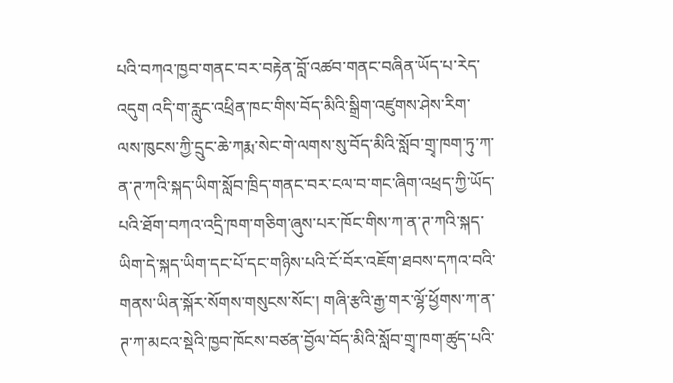པའི་བཀའ་ཁྱབ་གནང་བར་བརྟེན་བློ་འཚབ་གནང་བཞིན་ཡོད་པ་རེད་འདུག འདི་ག་རླུང་འཕྲིན་ཁང་གིས་བོད་མིའི་སྒྲིག་འཛུགས་ཤེས་རིག་ལས་ཁུངས་ཀྱི་དྲུང་ཆེ་ཀརྨ་སེང་གེ་ལགས་སུ་བོད་མིའི་སློབ་གྲྭ་ཁག་ཏུ་ཀ་ན་ཊ་ཀའི་སྐད་ཡིག་སློབ་ཁྲིད་གནང་བར་ངལ་བ་གང་ཞིག་འཕྲད་ཀྱི་ཡོད་པའི་ཐོག་བཀའ་འདྲི་ཁག་གཅིག་ཞུས་པར་ཁོང་གིས་ཀ་ན་ཊ་ཀའི་སྐད་ཡིག་དེ་སྐད་ཡིག་དང་པོ་དང་གཉིས་པའི་ངོ་བོར་འཇོག་ཐབས་དཀའ་བའི་གནས་ཡིན་སྐོར་སོགས་གསུངས་སོང་། གཞི་རྩའི་རྒྱ་གར་ལྷོ་ཕྱོགས་ཀ་ན་ཊ་ཀ་མངའ་སྡེའི་ཁྱབ་ཁོངས་བཙན་བྱོལ་བོད་མིའི་སློབ་གྲྭ་ཁག་ཚུད་པའི་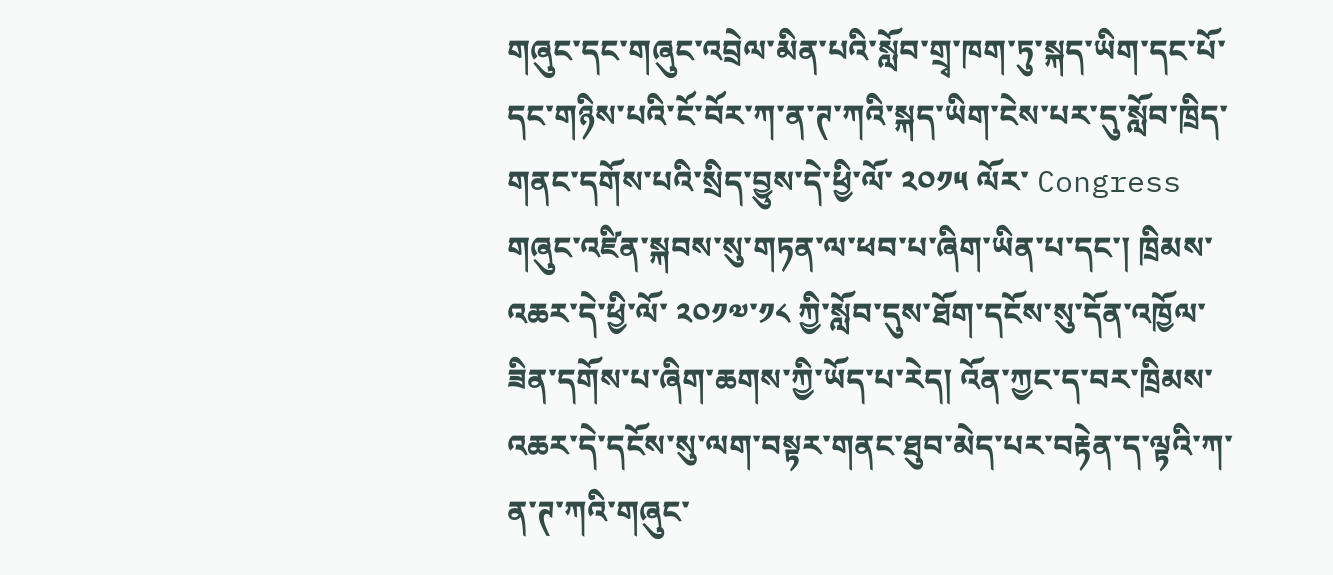གཞུང་དང་གཞུང་འབྲེལ་མིན་པའི་སློབ་གྲྭ་ཁག་ཏུ་སྐད་ཡིག་དང་པོ་དང་གཉིས་པའི་ངོ་བོར་ཀ་ན་ཊ་ཀའི་སྐད་ཡིག་ངེས་པར་དུ་སློབ་ཁྲིད་གནང་དགོས་པའི་སྲིད་བྱུས་དེ་ཕྱི་ལོ་ ༢༠༡༥ ལོར་ Congress གཞུང་འཛིན་སྐབས་སུ་གཏན་ལ་ཕབ་པ་ཞིག་ཡིན་པ་དང་། ཁྲིམས་འཆར་དེ་ཕྱི་ལོ་ ༢༠༡༧་༡༨ ཀྱི་སློབ་དུས་ཐོག་དངོས་སུ་དོན་འཁྱོལ་ཟིན་དགོས་པ་ཞིག་ཆགས་ཀྱི་ཡོད་པ་རེད། འོན་ཀྱང་ད་བར་ཁྲིམས་འཆར་དེ་དངོས་སུ་ལག་བསྟར་གནང་ཐུབ་མེད་པར་བརྟེན་ད་ལྟའི་ཀ་ན་ཊ་ཀའི་གཞུང་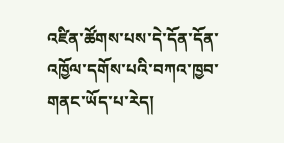འཛིན་ཚོགས་པས་དེ་དོན་དོན་འཁྱོལ་དགོས་པའི་བཀའ་ཁྱབ་གནང་ཡོད་པ་རེད།